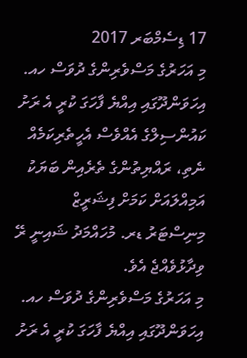17 ޑިސެމްބަރ 2017
މި އަހަރުގެ މަސްވެރިންގެ ދުވަސް ހއ. އިހަވަންދޫގައި އިއްޔެ ފާހަގަ ކުރީ އެ ރަށު ކައުންސިލްގެ އެއްވެސް އެހީތެރިކަމެއް ނެތި، ރައްޔިތުންގެ ތެރެއިން ބަޔަކު އަމިއްލައަށް ކަމަށް ފިޝަރީޒް މިނިސްޓަރު ޑރ. މުހައްމަދު ޝައިނީ ރޭ ވިދާޅުވެއްޖެ އެވެ.
މި އަހަރުގެ މަސްވެރިންގެ ދުވަސް ހއ. އިހަވަންދޫގައި އިއްޔެ ފާހަގަ ކުރީ އެ ރަށު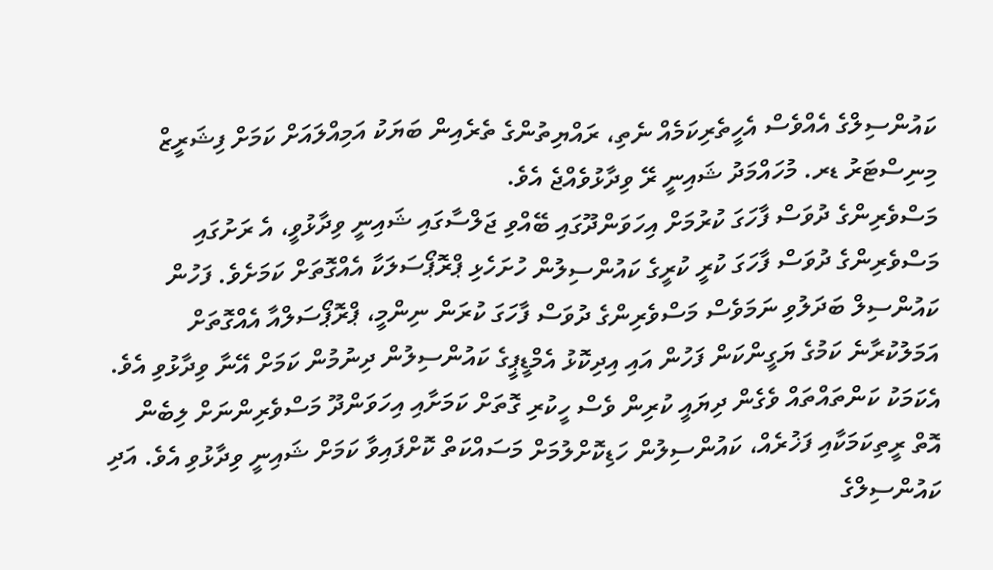ކައުންސިލްގެ އެއްވެސް އެހީތެރިކަމެއް ނެތި، ރައްޔިތުންގެ ތެރެއިން ބަޔަކު އަމިއްލައަށް ކަމަށް ފިޝަރީޒް މިނިސްޓަރު ޑރ. މުހައްމަދު ޝައިނީ ރޭ ވިދާޅުވެއްޖެ އެވެ.
މަސްވެރިންގެ ދުވަސް ފާހަގަ ކުރުމަށް އިހަވަންދޫގައި ބޭއްވި ޖަލްސާގައި ޝައިނީ ވިދާޅުވީ، އެ ރަށުގައި މަސްވެރިންގެ ދުވަސް ފާހަގަ ކުރީ ކުރީގެ ކައުންސިލުން ހުށަހެޅި ޕްރޮޕޯސަލަކާ އެއްގޮތަށް ކަމަށެވެ. ފަހުން ކައުންސިލް ބަދަލުވި ނަމަވެސް މަސްވެރިންގެ ދުވަސް ފާހަގަ ކުރަން ނިންމީ، ޕްރޮޕޯސަލްއާ އެއްގޮތަށް އަމަލުކުރާނެ ކަމުގެ ޔަގީންކަން ފަހުން އައި އިދިކޮޅު އެމްޑީޕީގެ ކައުންސިލުން ދިނުމުން ކަމަށް އޭނާ ވިދާޅުވި އެވެ.
އެކަމަކު ކަންތައްތައް ވެގެން ދިޔައީ ކުރިން ވެސް ހީކުރި ގޮތަށް ކަމަށާއި އިހަވަންދޫ މަސްވެރިންނަށް ލިބެން އޮތް ރީތިކަމަކާއި ފަޚުރެއް، ކައުންސިލުން ހަޑިކޮށްލުމަށް މަސައްކަތް ކޮށްފައިވާ ކަމަށް ޝައިނީ ވިދާޅުވި އެވެ. އަދި ކައުންސިލްގެ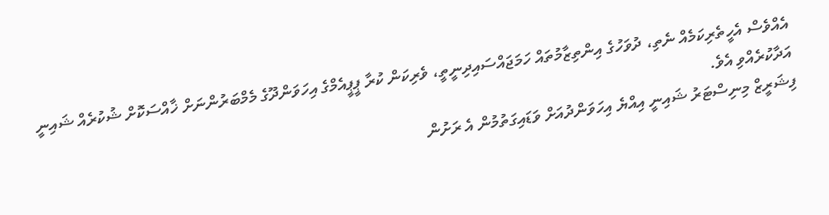އެއްވެސް އެހީތެރިކަމެއް ނެތި، ދުވަހުގެ އިންތިޒާމުތައް ހަމަޖައްސައިދިނީތީ، ވެރިކަން ކުރާ ޕީޕީއެމްގެ އިހަވަންދޫގެ މެމްބަރުންނަށް ޚާއްސަކޮށް ޝުކުރެއް ޝައިނީ އަދާކުރެއްވި އެވެ.
ފިޝަރީޒް މިނިސްޓަރު ޝައިނީ އިއްޔެ އިހަވަންދުއަށް ވަޑައިގަތުމުން އެ ރަށުން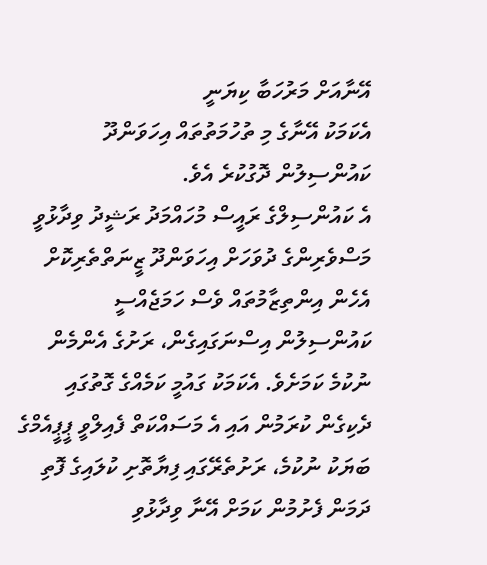އޭނާއަށް މަރުހަބާ ކިޔަނީ
އެކަމަކު އޭނާގެ މި ތުހުމަތުތައް އިހަވަންދޫ ކައުންސިލުން ދޮގުކުރެ އެވެ.
އެ ކައުންސިލްގެ ރައީސް މުހައްމަދު ރަޝީދު ވިދާޅުވީ މަސްވެރިންގެ ދުވަހަށް އިހަވަންދޫ ޒީނަތްތެރިކޮށް އެހެން އިންތިޒާމުތައް ވެސް ހަމަޖެއްސީ ކައުންސިލުން އިސްނަގައިގެން، ރަށުގެ އެންމެން ނުކުމެ ކަމަށެވެ. އެކަމަކު ގައުމީ ކަމެއްގެ ގޮތުގައި ދެކިގެން ކުރަމުން އައި އެ މަސައްކަތް ފެއިލްވީ ޕީޕީއެމްގެ ބަޔަކު ނުކުމެ، ރަށުތެރޭގައި ފިޔާތޮށި ކުލައިގެ ފޮތި ދަމަން ފެށުމުން ކަމަށް އޭނާ ވިދާޅުވި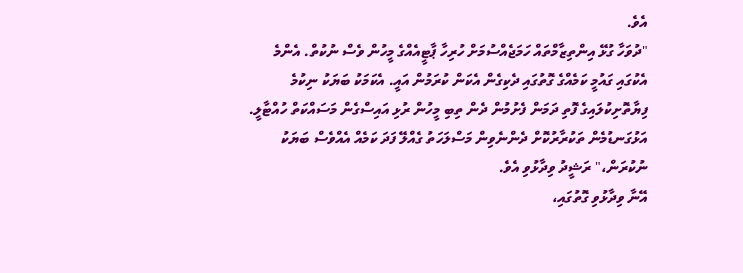އެވެ.
"ދުވަހާ ގުޅޭ އިންތިޒާމްތައް ހަމަޖެއްސުމަށް ހުރިހާ ޕާޓީއެއްގެ މީހުން ވެސް ނުކުތް. އެންމެ އެކުގައި ގައުމީ ކަމެއްގެ ގޮތުގައި ދެކިގެން އެކަން ކުރަމުން އައީ. އެކަމަކު ބަޔަކު ނިކުމެ ފިޔާތޮށިކުލައިގެ ފޮތި ދަމަން ފެށުމުން ދެން ތިބި މީހުން ރުޅި އައިސްގެން މަސައްކަތް ހުއްޓާލީ. އަޅުގަނޑުމެން ތަކުރާރުކޮށް ދެންނެވިން މަސްލަހަތު ގެއްލޭ ފަދަ ކަމެއް އެއްވެސް ބަޔަކު ނުކުރަން،" ރަޝީދު ވިދާޅުވި އެވެ.
އޭނާ ވިދާޅުވި ގޮތުގައި،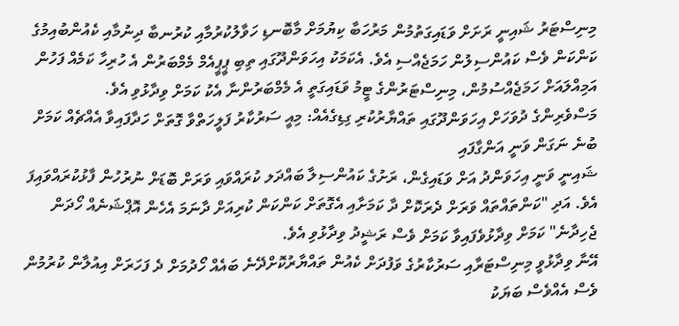މިނިސްޓަރު ޝައިނީ ރަށަށް ވަޑައިގަތުމުން މަރުހަބާ ކިޔުމަށް މާބޮނޑި ހަވާލުކުރުމާއި ކުރުނބާ ދިނުމާއި ކެއުންބުއިމުގެ ކަންކަން ވެސް ކައުންސިލުން ހަމަޖެއްސި އެވެ. އެކަމަކު އިހަވަންދޫގައި ތިބި ޕީޕީއެމް މެމްބަރުން އެ ހުރިހާ ކަމެއް ފަހުން އަމިއްލައަށް ހަމަޖެއްސުމުން، މިނިސްޓަރުންގެ ޓީމު ވަޑައިގަތީ އެ މެމްބަރުންނާ އެކު ކަމަށް ވިދާޅުވި އެވެ.
މަސްވެރިންގެ ދުވަހަށް އިހަވަންދޫގައި ތައްޔާރުކުރި ގިޑިގެއެއް: މިއީ ސަރުކާރު ފަލީހަތްވާ ގޮތަށް ހަދާފައިވާ އެއްޗެއް ކަމަށް ބުނެ ނަގަން ވަނީ އަންގާފައި
ޝައިނީ ވަނީ އިހަވަންދު އަށް ވަޑައިގެން، ރަށުގެ ކައުންސިލާ ބައްދަލ ކުރައްވައި ވަރަށް ބޮޑަށް ނުރުހުން ފާޅުކުރައްވައިފަ އެވެ. އަދި "ކަންތައްތައް ވަރަށް ދެރަކޮށް ދާ ކަމަށާއި އެގޮތަށް ކަންކަން ކުރިއަށް ދާނަމަ އެހެން އޮޕްޝަނެއް ހޯދަން ޖެހިދާނެ" ކަމަށް ވިދާޅުވެފައިވާ ކަމަށް ވެސް ރަޝީދު ވިދާޅުވި އެވެ.
އޭނާ ވިދާޅުވީ މިނިސްޓަރާއި ސަރުކާރުގެ ވަފުދަށް ކެއުން ތައްޔާރުކޮށްދޭނެ ބައެއް ހޯދުމަށް ދެ ފަހަރަށް އިއުލާން ކުރުމުން ވެސް އެއްވެސް ބަޔަކު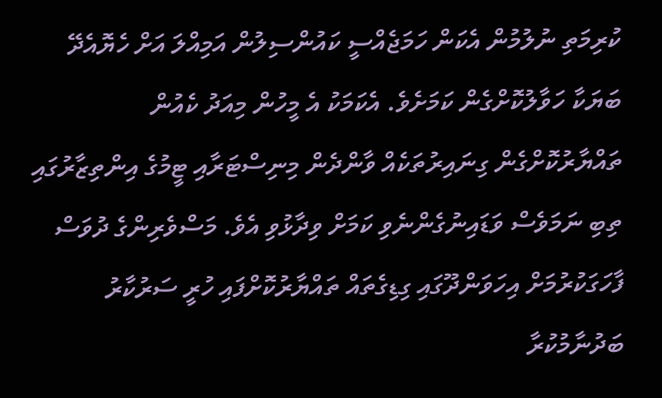ކުރިމަތި ނުލުމުން އެކަން ހަމަޖެއްސީ ކައުންސިލުން އަމިއްލަ އަށް ހެޔޮއެދޭ ބަޔަކާ ހަވާލުކޮށްގެން ކަމަށެވެ. އެކަމަކު އެ މީހުން މިއަދު ކެއުން ތައްޔާރުކޮށްގެން ގިނައިރުތަކެއް ވާންދެން މިނިސްޓަރާއި ޓީމުގެ އިންތިޒާރުގައި ތިބި ނަމަވެސް ވަޑައިނުގެންނެވި ކަމަށް ވިދާޅުވި އެވެ. މަސްވެރިންގެ ދުވަސް ފާހަގަކުރުމަށް އިހަވަންދޫގައި ގިޑިގެތައް ތައްޔާރުކޮށްފައި ހުރީ ސަރުކާރު ބަދުނާމުކުރާ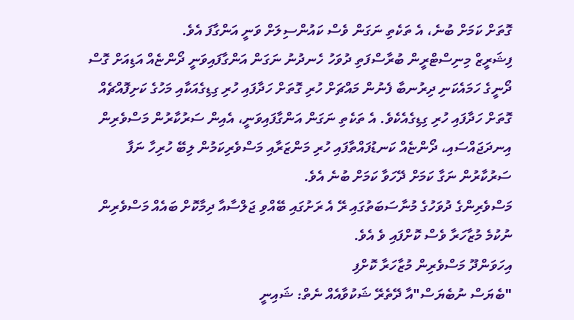ގޮތަށް ކަމަށް ބުނެ، އެ ތަކެތި ނަގަން ވެސް ކައުންސިލަށް ވަނީ އަންގާފަ އެވެ.
ފިޝަރީޒް މިނިސްޓްރީން ބުރާސްފަތި ދުވަހު ހެނދުނު ނަގަން އަންގާފައިވަނީ ދޯންޏެއް އަޑިއަށް ގޮސް ދޯނީގެ ހަމައެކަނި ދިރުނބާ ފެނުން މައްޗަށް ހުރި ގޮތަށް ހަދާފައި ހުރި ގިޑިގެއަކާއި މަހުގެ ކަށިފޮއްޗެއް ގޮތަށް ހަދާފައި ހުރި ގިޑިގެއެކެވެ. އެ ތަކެތި ނަގަން އަންގާފައިވަނީ، އެއިން ސަރުކާރުން މަސްވެރިން އިނދަޖައްސައި، ދޯންޏެއް ކަނޑުފައްތާފައި ހުރި މަންޒަރާއި މަސްވެރިކަމުން ލިބޭ ހުރިހާ ނަފާ ސަރުކާރުން ނަގާ ކަމަށް ދޭހަވާ ކަމަށް ބުނެ އެވެ.
މަސްވެރިންގެ ދުވަހުގެ މުނާސަބަތުގައި ރޭ އެ ރަށުގައި ބޭއްވި ޖަލްސާއާ ދިމާކޮށް ބައެއް މަސްވެރިން ނުކުމެ މުޒާހަރާ ވެސް ކޮށްފައި ވެ އެވެ.
އިހަވަންދޫ މަސްވެރިން މުޒާހަރާ ކޮށްފި
"ބެޔަސް ނުބެޔަސް"އާ ދޭތެރޭ ޝަކުވާއެއް ނެތް: ޝައިނީ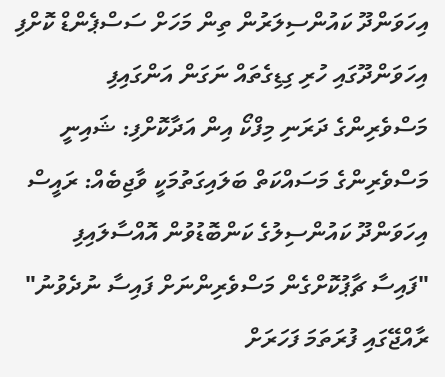އިހަވަންދޫ ކައުންސިލަރުން ތިން މަހަށް ސަސްޕެންޑް ކޮށްފި
އިހަވަންދޫގައި ހުރި ގިޑިގެތައް ނަގަން އަންގައިފި
މަސްވެރިންގެ ދަރަނި މިފްކޯ އިން އަދާކޮށްފި: ޝައިނީ
މަސްވެރިންގެ މަސައްކަތް ބަލައިގަތުމަކީ ވާޖިބެއް: ރައީސް
އިހަވަންދޫ ކައުންސިލުގެ ކަންބޮޑުވުން އޮއްސާލައިފި
"ފައިސާ ޗާޕުކޮށްގެން މަސްވެރިންނަށް ފައިސާ ނުދެވުނު"
ރާއްޖޭގައި ފުރަތަމަ ފަހަރަށް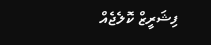ފިޝަރީޒް ކޮލެޖެއް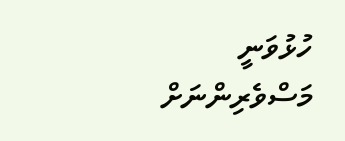ހުޅުވަނީ
މަސްވެރިންނަށް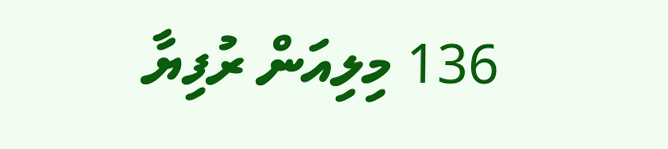136 މިލިއަން ރުފިޔާ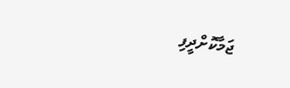ޖަމާކޮށްދީފި